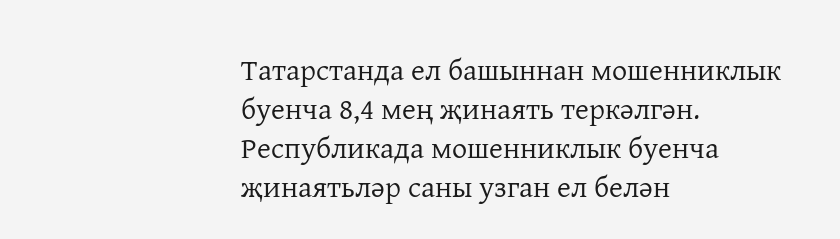Татарстанда ел башыннан мошенниклык буенча 8,4 мең җинаять теркәлгән.
Республикада мошенниклык буенча җинаятьләр саны узган ел белән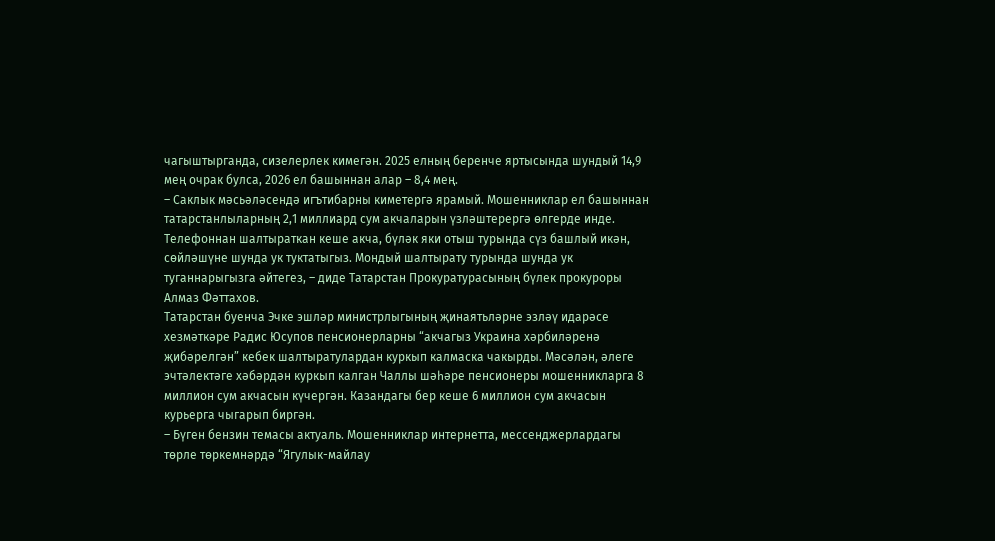чагыштырганда, сизелерлек кимегән. 2025 елның беренче яртысында шундый 14,9 мең очрак булса, 2026 ел башыннан алар – 8,4 мең.
– Саклык мәсьәләсендә игътибарны киметергә ярамый. Мошенниклар ел башыннан татарстанлыларның 2,1 миллиард сум акчаларын үзләштерергә өлгерде инде. Телефоннан шалтыраткан кеше акча, бүләк яки отыш турында сүз башлый икән, сөйләшүне шунда ук туктатыгыз. Мондый шалтырату турында шунда ук туганнарыгызга әйтегез, – диде Татарстан Прокуратурасының бүлек прокуроры Алмаз Фәттахов.
Татарстан буенча Эчке эшләр министрлыгының җинаятьләрне эзләү идарәсе хезмәткәре Радис Юсупов пенсионерларны “акчагыз Украина хәрбиләренә җибәрелгән” кебек шалтыратулардан куркып калмаска чакырды. Мәсәлән, әлеге эчтәлектәге хәбәрдән куркып калган Чаллы шәһәре пенсионеры мошенникларга 8 миллион сум акчасын күчергән. Казандагы бер кеше 6 миллион сум акчасын курьерга чыгарып биргән.
– Бүген бензин темасы актуаль. Мошенниклар интернетта, мессенджерлардагы төрле төркемнәрдә “Ягулык-майлау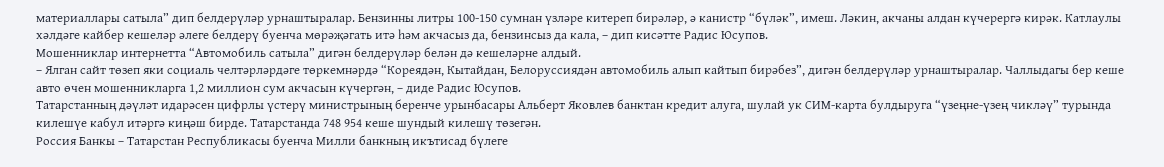материаллары сатыла” дип белдерүләр урнаштыралар. Бензинны литры 100-150 сумнан үзләре китереп бирәләр, ә канистр “бүләк”, имеш. Ләкин, акчаны алдан күчерергә кирәк. Катлаулы хәлдәге кайбер кешеләр әлеге белдерү буенча мөрәҗәгать итә һәм акчасыз да, бензинсыз да кала, – дип кисәтте Радис Юсупов.
Мошенниклар интернетта “Автомобиль сатыла” дигән белдерүләр белән дә кешеләрне алдый.
– Ялган сайт төзеп яки социаль челтәрләрдәге төркемнәрдә “Кореядән, Кытайдан, Белоруссиядән автомобиль алып кайтып бирәбез”, дигән белдерүләр урнаштыралар. Чаллыдагы бер кеше авто өчен мошенникларга 1,2 миллион сум акчасын күчергән, – диде Радис Юсупов.
Татарстанның дәүләт идарәсен цифрлы үстерү министрының беренче урынбасары Альберт Яковлев банктан кредит алуга, шулай ук СИМ-карта булдыруга “үзеңне-үзең чикләү” турында килешүе кабул итәргә киңәш бирде. Татарстанда 748 954 кеше шундый килешү төзегән.
Россия Банкы – Татарстан Республикасы буенча Милли банкның икътисад бүлеге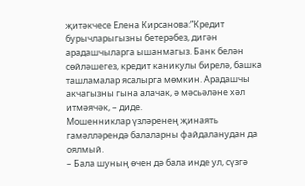җитәкчесе Елена Кирсанова:”Кредит бурычларыгызны бетерәбез, дигән арадашчыларга ышанмагыз. Банк белән сөйләшегез, кредит каникулы бирелә, башка ташламалар ясалырга мөмкин. Арадашчы акчагызны гына алачак, ә мәсьәләне хәл итмәячәк, – диде.
Мошенниклар үзләренең җинаять гамәлләрендә балаларны файдаланудан да оялмый.
– Бала шуның өчен дә бала инде ул, сүзгә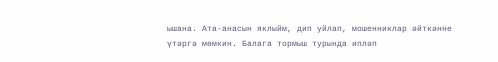ышана. Ата-анасын яклыйм, дип уйлап, мошенниклар әйткәнне үтәргә мөмкин. Балага тормыш турында ипләп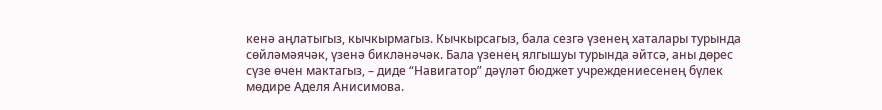кенә аңлатыгыз, кычкырмагыз. Кычкырсагыз, бала сезгә үзенең хаталары турында сөйләмәячәк, үзенә бикләнәчәк. Бала үзенең ялгышуы турында әйтсә, аны дөрес сүзе өчен мактагыз, – диде “Навигатор” дәүләт бюджет учреждениесенең бүлек мөдире Аделя Анисимова.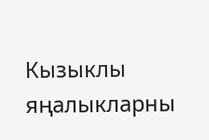Кызыклы яңалыкларны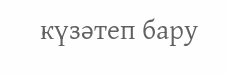күзәтеп бару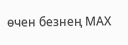өчен безнең МАХ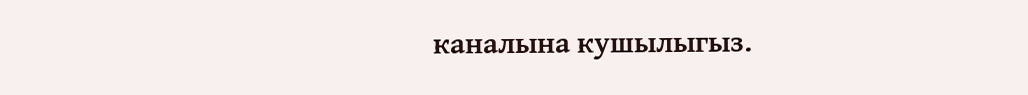каналына кушылыгыз.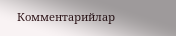Комментарийлар